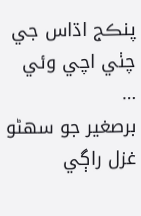پنڪج اڌاس جي چٺي اچي وئي …
برصغير جو سھڻو غزل راڳي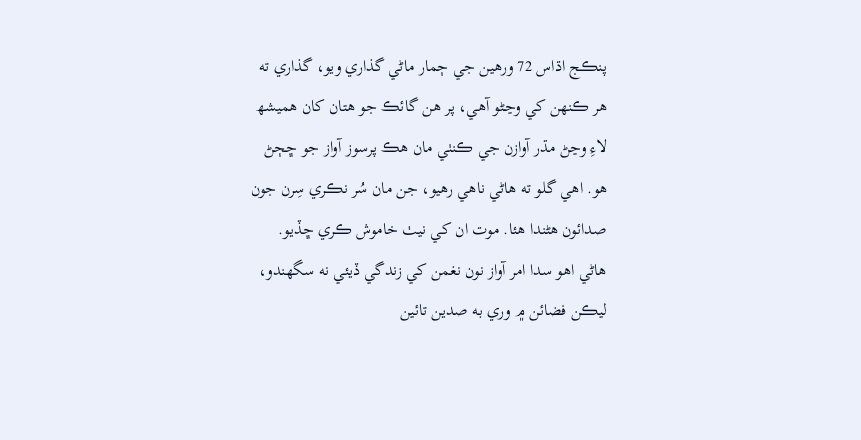پنڪج اڌاس 72 ورھين جي ڄمار ماڻي گذاري ويو، گذاري ته هر ڪنهن کي وڃڻو آھي، پر هن گائڪ جو هتان کان هميشھ لاءِ وڃڻ مڌر آوازن جي ڪنٺي مان هڪ پرسوز آواز جو ڇڄڻ ھو. اهي گلو ته هاڻي ناهي رهيو، جن مان سُر نڪري سِرن جون صدائون هڻندا هئا. موت ان کي نيٺ خاموش ڪري ڇڏيو. هاڻي اهو سدا امر آواز نون نغمن کي زندگي ڏيئي نه سگهندو، ليڪن فضائن ۾ وري به صدين تائين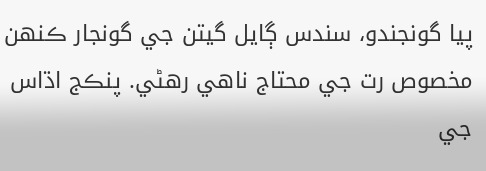پيا گونجندو، سندس ڳايل گيتن جي گونجار ڪنهن مخصوص رت جي محتاج ناهي رهڻي. پنڪج اڌاس جي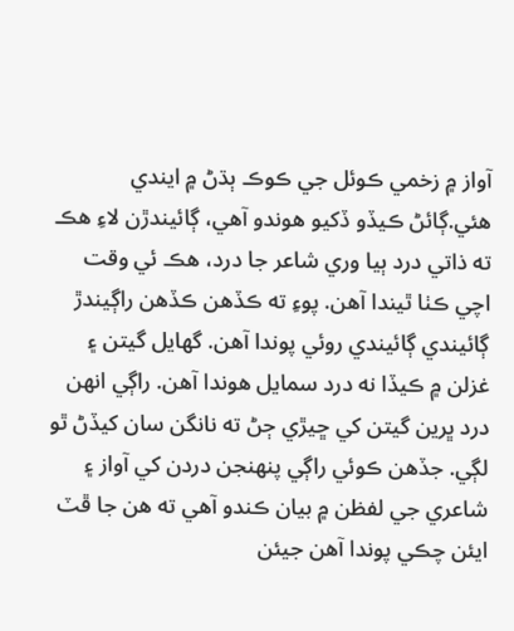آواز ۾ زخمي ڪوئل جي ڪوڪ ٻڌڻ ۾ ايندي هئي.ڳائڻ ڪيڏو ڏکيو هوندو آھي، ڳائيندڙن لاءِ ھڪ ته ذاتي درد ٻيا وري شاعر جا درد، هڪ ئي وقت اچي ڪٺا ٿيندا آھن. پوءِ ته ڪڏھن ڪڏھن راڳيندڙ ڳائيندي ڳائيندي روئي پوندا آھن. گهايل گيتن ۽ غزلن ۾ ڪيڏا نه درد سمايل هوندا آھن. راڳي انهن درد ڀرين گيتن کي ڇيڙي ڄڻ ته نانگن سان کيڏڻ ٿو لڳي. جڏھن ڪوئي راڳي پنهنجن دردن کي آواز ۽ شاعري جي لفظن ۾ بيان ڪندو آھي ته هن جا ڦٽ ايئن چڪي پوندا آھن جيئن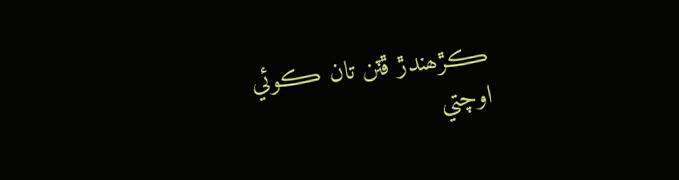ڪڙھندڙ ڦٽن تان ڪوئي اوچتي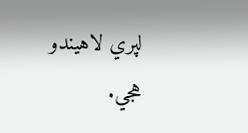لپري لاهيندو هجي.